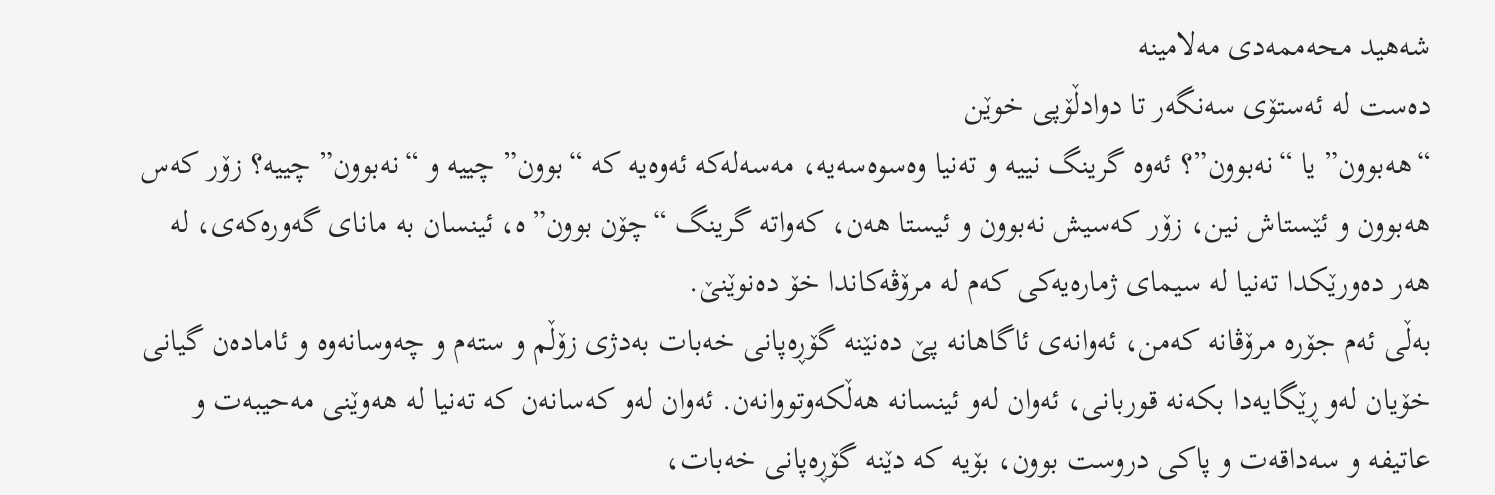شەهید محەممەدی مەلامینە
دەست لە ئەستۆی سەنگەر تا دوادڵۆپی خوێن
“هەبوون” یا “نەبوون”؟ ئەوە گرینگ نییە و تەنیا وەسوەسەیە، مەسەلەکە ئەوەیە کە “بوون” چییە و “نەبوون” چییە؟ زۆر کەس هەبوون و ئێستاش نین، زۆر کەسیش نەبوون و ئیستا هەن، کەواتە گرینگ “چۆن بوون”ە، ئینسان بە مانای گەورەکەی، لە هەر دەورێکدا تەنیا لە سیمای ژمارەیەکی کەم لە مرۆڤەکاندا خۆ دەنوێنێ.
بەڵی ئەم جۆرە مرۆڤانە کەمن، ئەوانەی ئاگاهانە پێ دەنێنە گۆڕەپانی خەبات بەدژی زۆڵم و ستەم و چەوسانەوە و ئامادەن گیانی خۆیان لەو ڕێگایەدا بکەنە قوربانی، ئەوان لەو ئینسانە هەڵکەوتووانەن. ئەوان لەو کەسانەن کە تەنیا لە هەوێنی مەحیبەت و عاتیفە و سەداقەت و پاکی دروست بوون، بۆیە کە دێنە گۆڕەپانی خەبات،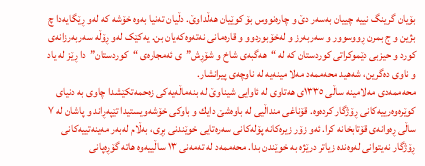بۆیان گرینگ نییە چییان بەسەر دێ و چارەنووس بۆ کوێیان هەڵداوێ. دڵیان تەنیا بەوە خۆشە کە لەو ڕێگایەدا چ بژین و ج بمرن ڕووسوور و سەربەرز و لەخۆبوردوو و قارەمانی نەتەوەکەیان بن. یەکێک لەو ڕۆڵە سەربەرزانەی کورد و حیزبی دێموکراتی کوردستان کە لە “هەگبەی شاخ و شۆڕش”ی ئەمجارەی “کوردستان”دا ڕێز لە یاد و ناوی دەگرین، شەهید محەممەد مەلا مینەیە لە ناوچەی پیرانشار.
محەممەدی مەلامینە ساڵی ١٣٣٥ی هەتاوی لە ئاوایی شیناوێ لە بنەماڵەیەکی زەحمەتکێشدا چاوی بە دنیای کوێرەوەرییەکانی ڕۆژگار کردەوە. قۆناغی منداڵیی لە باوەشێ دایك و باوکی خۆشەویستیدا تێپەڕاند و پاشان لە ٧ ساڵی ڕەوانەی قۆتابخانە کرا. ئەو زۆر زیرەکانە پۆلەکانی سەرەتایی خوێندنی بڕی، بەڵام لەبەر مەینەتییەکانی ڕۆژگار نەیتوانی لەوەندە زیاتر درێژە بە خوێندن بدا. محەممەد لە تەمەنی ١٣ ساڵییەوە هاتە گۆڕەپانی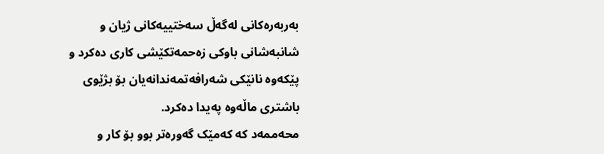بەربەرەکانی لەگەڵ سەختییەکانی ژیان و شانبەشانی باوکی زەحمەتکێشی کاری دەکرد و پێکەوە نانێکی شەرافەتمەندانەیان بۆ بژێوی باشتری ماڵەوە پەیدا دەکرد.
محەممەد کە کەمێک گەورەتر بوو بۆ کار و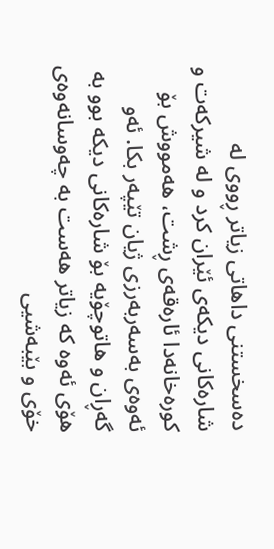دەسخستنی داهاتی زیاتر ڕووی لە شارەکانی دیکەی ئێران کرد و لە شیرکەت و کورەخانەدا ئارەقەی ڕشت، هەمووش بۆ ئەوەی بەسەربەرزی ژیان تێپەر بکا. ئەو گەڕان و هاتوچۆیە بۆ شارەکانی دیکە بوو بە هۆی ئەوە کە زیاتر هەست بە چەوسانەوەی خۆی و بێبەشیی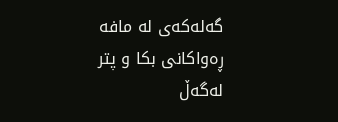گەلەکەی لە مافە ڕەواکانی بکا و پتر لەگەڵ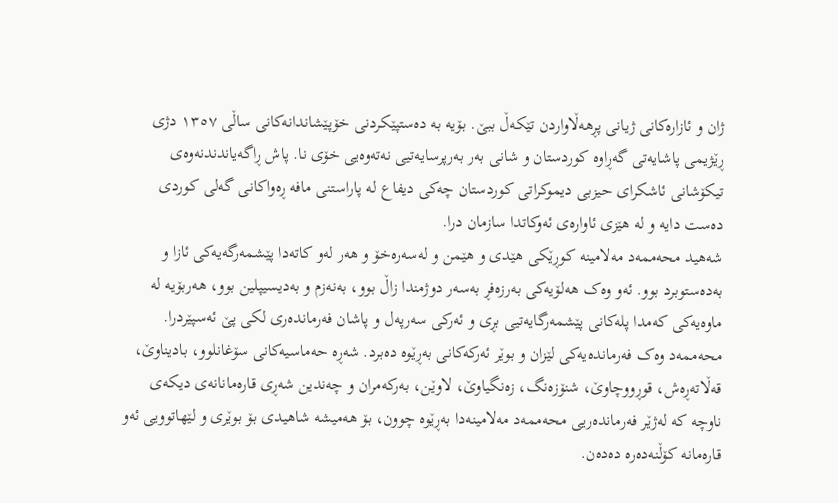ژان و ئازارەکانی ژیانی پڕهەڵاواردن تێکەڵ ببێ. بۆیە بە دەستپێکردنی خۆپێشاندانەکانی ساڵی ١٣٥٧ دژی ڕێژیمی پاشایەتی گەڕاوە کوردستان و شانی بەر بەرپرسایەتیی نەتەوەیی خۆی نا. پاش ڕاگەیاندندنەوەی تیکۆشانی ئاشکرای حیزبی دیموکراتی کوردستان چەکی دیفاع لە پاراستنی مافە ڕەواکانی گەلی کوردی دەست دایە و لە هێزی ئاوارەی ئەوکاتدا سازمان درا.
شەهید محەممەد مەلامینە کوڕێکی هێدی و هێمن و لەسەرەخۆ و هەر لەو کاتەدا پێشمەرگەیەکی ئازا و بەدەستوبرد بوو. ئەو وەک هەلۆیەکی بەرزەفڕ بەسەر دوژمندا زاڵ بوو، بەنەزم و بەدیسیپلین بوو، هەربۆیە لە ماوەیەکی کەمدا پلەکانی پێشمەرگایەتیی بڕی و ئەرکی سەرپەل و پاشان فەرماندەری لکی پێ ئەسپێردرا. محەممەد وەک فەرماندەیەکی لێزان و بوێر ئەرکەکانی بەڕێوە دەبرد. شەڕە حەماسیەکانی سۆغانلوو، بادیناوێ، قەڵاتەڕەش، قوڕووچاوێ، شنۆزەنگ، زەنگیاوێ، لاوێن، بەرکەمران و چەندین شەڕی قارەمانانەی دیکەی ناوچە کە لەژێر فەرماندەریی محەممەد مەلامینەدا بەڕێوە چوون، بۆ هەمیشە شاهیدی بۆ بوێری و لێهاتوویی ئەو قارەمانە کۆڵنەدەرە دەدەن.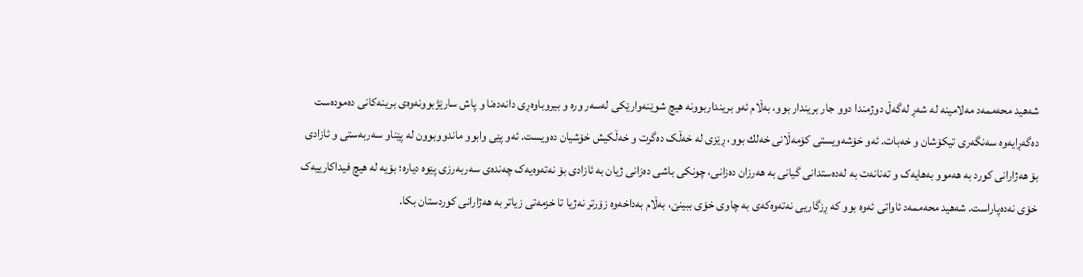شەهید محەممەد مەلامینە لە شەڕ لەگەڵ دوژمندا دوو جار بریندار بوو، بەڵام ئەو برینداربوونە هیچ شوێنەوارێکی لەسەر ورە و بیروباوەڕی دانەدەنا و پاش سارێژبوونەوەی برینەکانی دەمودەست دەگەڕایەوە سەنگەری تیکۆشان و خەبات. ئەو خۆشەویستی کۆمەڵانی خەلك بوو، ڕێزی لە خەڵک دەگرت و خەڵکیش خۆشیان دەویست. ئەو پێی وابوو ماندووبوون لە پێناو سەربەستی و ئازادی بۆ هەژارانی کورد بە هەموو بەهایەک و تەنانەت بە لەدەستدانی گیانی بە هەرزان دەزانی، چونکی باشی دەزانی ژیان بە ئازادی بۆ نەتەوەیەک چەندەی سەربەرزی پێوە دیارە؛ بۆیە لە هیچ فیداکارییەک خۆی نەدەپاراست. شەهید محەممەد ئاواتی ئەوە بوو کە ڕزگاریی نەتەوەکەی بە چاوی خۆی ببینێ، بەڵام بەداخەوە زۆرتر نەژیا تا خزمەتی زیاتر بە هەژارانی کوردستان بکا.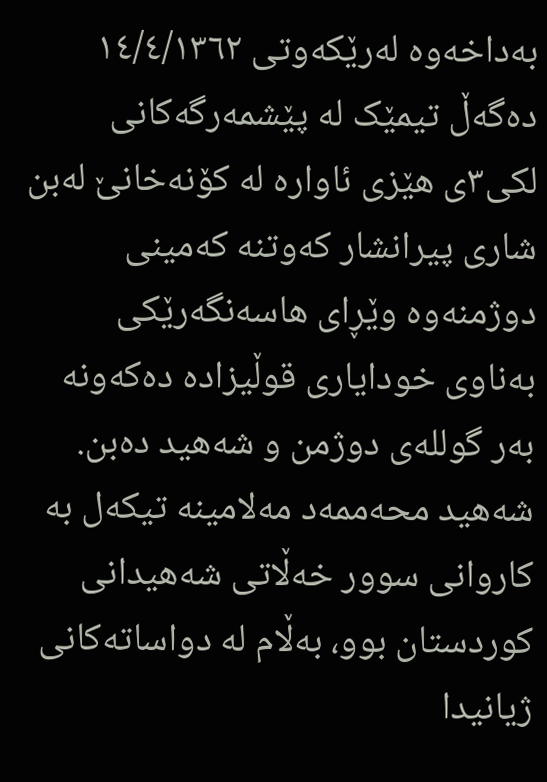بەداخەوە لەرێکەوتی ١٤/٤/١٣٦٢ دەگەڵ تیمێک لە پێشمەرگەکانی لکی٣ی هێزی ئاوارە لە کۆنەخانێ لەبن شاری پیرانشار کەوتنە کەمینی دوژمنەوە وێڕای هاسەنگەرێکی بەناوی خودایاری قوڵیزادە دەکەونە بەر گوللەی دوژمن و شەهید دەبن.
شەهید محەممەد مەلامینە تیکەل بە کاروانی سوور خەڵاتی شەهیدانی کوردستان بوو، بەڵام لە دواساتەکانی ژیانیدا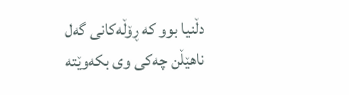دڵنیا بوو کە ڕۆڵەکانی گەل ناهێڵن چەکی وی بکەوێتە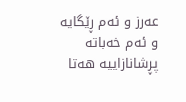عەرز و ئەم ڕێگایە و ئەم خەباتە پڕشانازاییە هەتا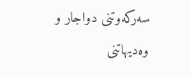سەرکەوتنی دواجار و وەدیهاتنی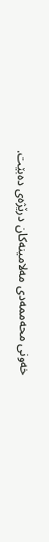خەونی محەممەدی مەلامینەکان درێژەی دەبێت.